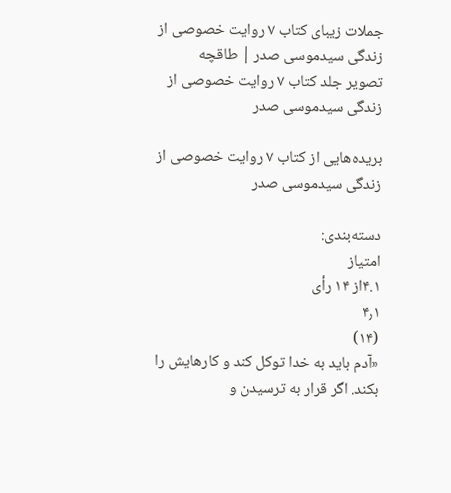جملات زیبای کتاب ۷ روایت خصوصی از زندگی سیدموسی صدر | طاقچه
تصویر جلد کتاب ۷ روایت خصوصی از زندگی سیدموسی صدر

بریده‌هایی از کتاب ۷ روایت خصوصی از زندگی سیدموسی صدر

دسته‌بندی:
امتیاز
۴.۱از ۱۴ رأی
۴٫۱
(۱۴)
«آدم باید به خدا توکل کند و کارهایش را بکند. اگر قرار به ترسیدن و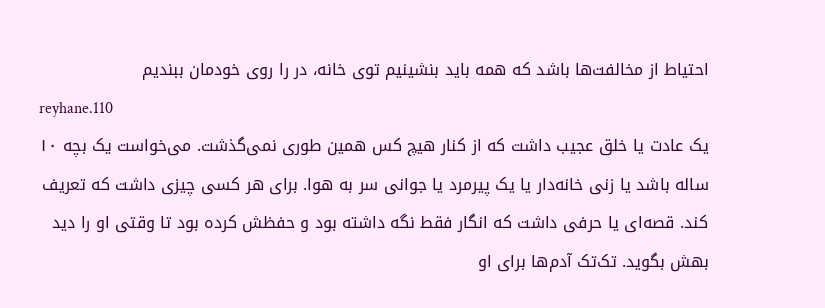احتیاط از مخالفت‌ها باشد که همه باید بنشینیم توی خانه، در را روی خودمان ببندیم
reyhane.110
یک عادت یا خلق عجیب داشت که از کنار هیچ کس همین طوری نمی‌گذشت. می‌خواست یک بچه ۱۰ ساله باشد یا زنی خانه‌دار یا یک پیرمرد یا جوانی سر به هوا. برای هر کسی چیزی داشت که تعریف کند. قصه‌ای یا حرفی داشت که انگار فقط نگه داشته بود و حفظش کرده بود تا وقتی او را دید بهش بگوید. تک‌تک آدم‌ها برای او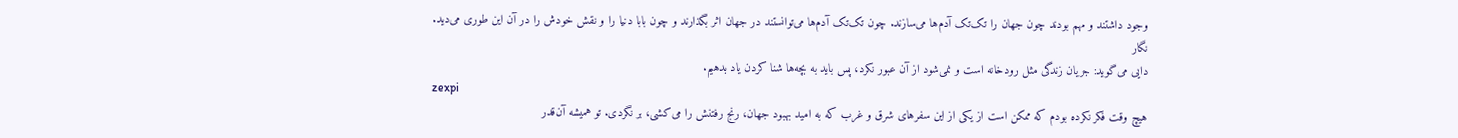وجود داشتند و مهم بودند چون جهان را تک‌تک آدم‌ها می‌سازند. چون تک‌تک آدم‌ها می‌توانستند در جهان اثر بگذارند و چون بابا دنیا را و نقش خودش را در آن این طوری می‌دید.
نگار
دایی می‌گوید: جریان زندگی مثل رودخانه است و نمی‌شود از آن عبور نکرد، پس باید به بچه‌ها شنا کردن یاد بدهیم.
zexpi
هیچ وقت فکر نکرده بودم که ممکن است از یکی از این سفرهای شرق و غرب که به امید بهبود جهان، رنج رفتنش را می‌کشی، بر نگردی. تو همیشه آن‌قدر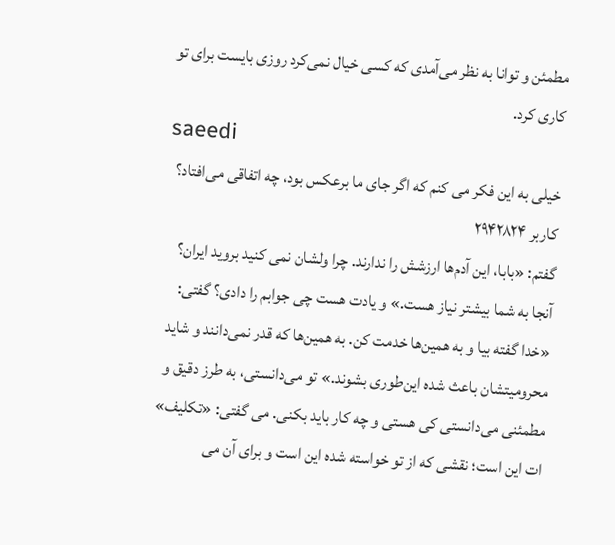مطمئن و توانا به نظر می‌آمدی که کسی خیال نمی‌کرد روزی بایست برای تو کاری کرد.
saeedi
خیلی به این فکر می کنم که اگر جای ما برعکس بود، چه اتفاقی می‌افتاد؟
کاربر ۲۹۴۲۸۲۴
گفتم: «بابا، این آدم‌ها ارزشش را ندارند. چرا ولشان نمی کنید بروید ایران؟ آنجا به شما بیشتر نیاز هست.» و یادت هست چی جوابم را دادی؟ گفتی: «خدا گفته بیا و به همین‌ها خدمت کن. به همین‌ها که قدر نمی‌دانند و شاید محرومیتشان باعث شده این‌طوری بشوند.» تو می‌دانستی، به طرز دقیق و مطمئنی می‌دانستی کی هستی و چه کار باید بکنی. می گفتی: «تکلیف» ات این است؛ نقشی که از تو خواسته شده این است و برای آن می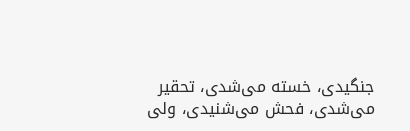جنگیدی، خسته می‌شدی، تحقیر می‌شدی، فحش می‌شنیدی، ولی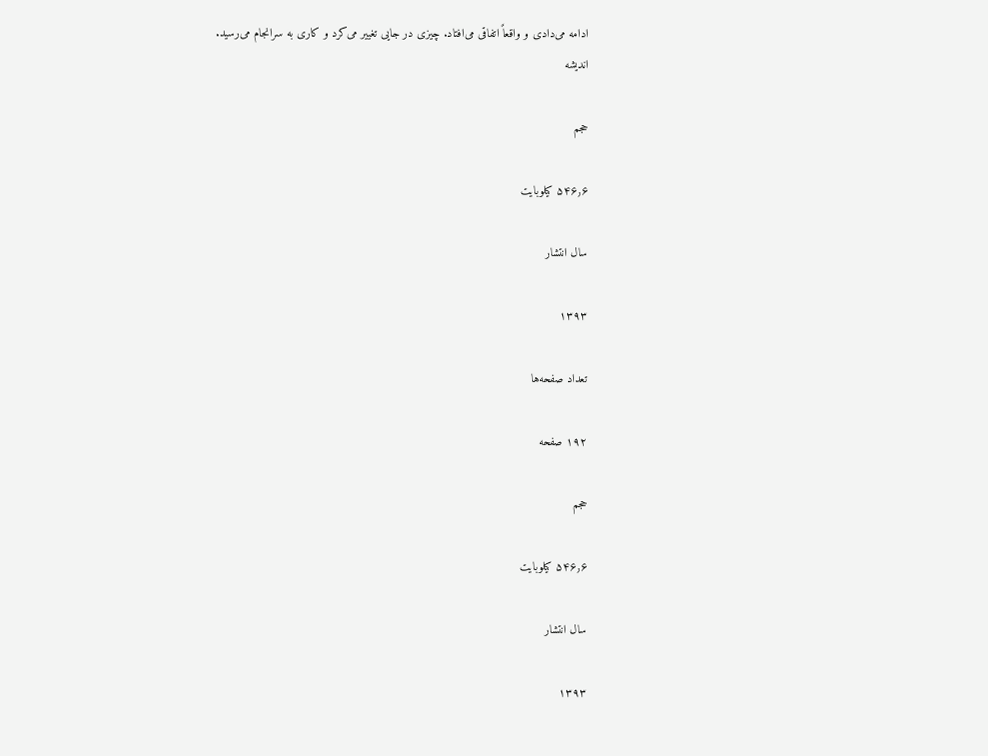ادامه می‌دادی و واقعاً اتفاقی می‌افتاد. چیزی در جایی تغییر می‌کرد و کاری به سرانجام می‌رسید.
اندیشه

حجم

۵۴۶٫۶ کیلوبایت

سال انتشار

۱۳۹۳

تعداد صفحه‌ها

۱۹۲ صفحه

حجم

۵۴۶٫۶ کیلوبایت

سال انتشار

۱۳۹۳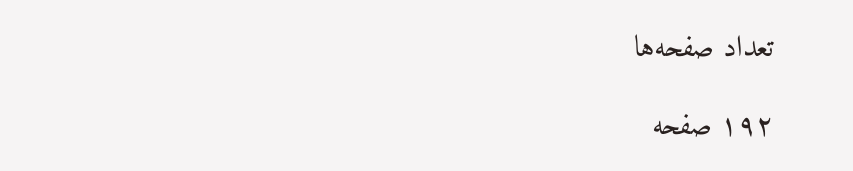تعداد صفحه‌ها

۱۹۲ صفحه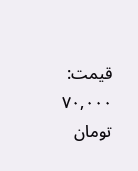قیمت:
۷۰,۰۰۰
تومان